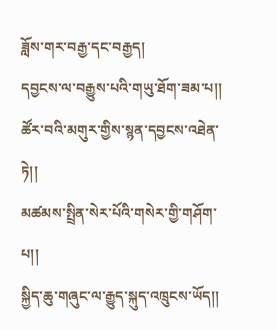ཟློས་གར་བརྒྱ་དང་བརྒྱད།
དབྱངས་ལ་བརྒྱུས་པའི་གཡུ་ཐོག་ཟམ་པ།།
ཚོར་བའི་མགུར་གྱིས་སྙན་དབྱངས་འཐེན་ཏེ།།
མཚམས་སྤྲིན་སེར་པོའི་གསེར་གྱི་གཤོག་པ།།
སྐྱིད་ཆུ་གཞུང་ལ་རྒྱུད་སྐུད་འཁྲུངས་ཡོད།།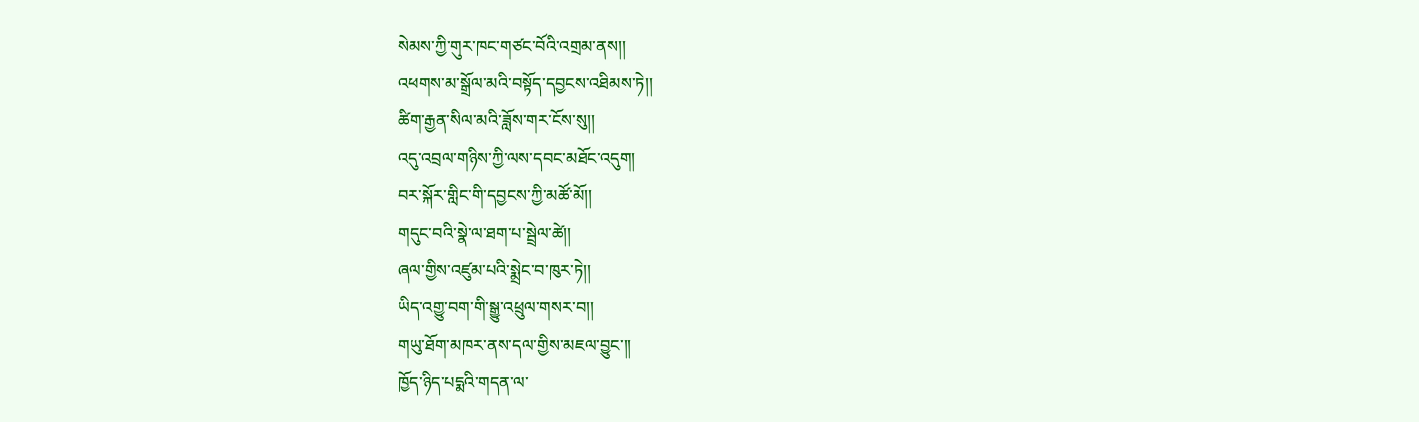སེམས་ཀྱི་གུར་ཁང་གཙང་བོའི་འགྲམ་ནས།།
འཕགས་མ་སྒྲོལ་མའི་བསྟོད་དབྱངས་འཐིམས་ཏེ།།
ཚིག་རྒྱན་སིལ་མའི་ཟློས་གར་ངོས་སུ།།
འདུ་འབྲལ་གཉིས་ཀྱི་ལས་དབང་མཐོང་འདུག།
བར་སྐོར་གླིང་གི་དབྱངས་ཀྱི་མཚོ་མོ།།
གདུང་བའི་སྣེ་ལ་ཐག་པ་སྦྲེལ་ཚེ།།
ཞལ་གྱིས་འཛུམ་པའི་སྨྲེང་བ་ཁུར་ཏེ།།
ཡིད་འགྱུ་བག་གི་སྒྱུ་འཕྲུལ་གསར་བ།།
གཡུ་ཐོག་མཁར་ནས་དལ་གྱིས་མཇལ་བྱུང་།།
ཁྱོད་ཉིད་པདྨའི་གདན་ལ་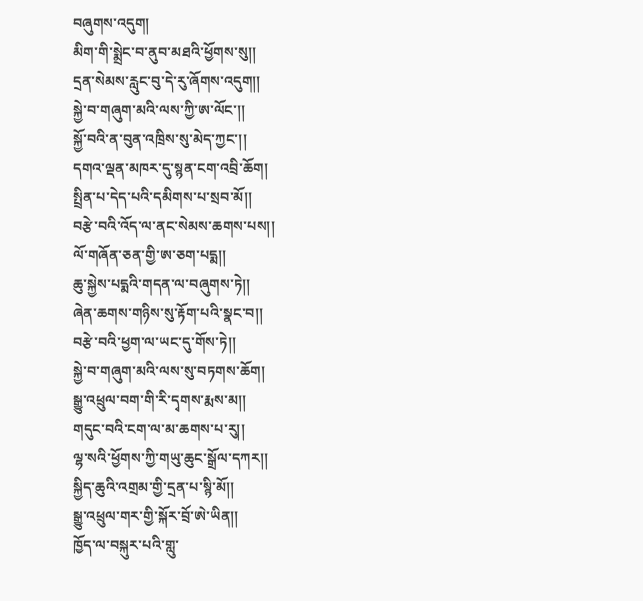བཞུགས་འདུག།
མིག་གི་སྨྲེང་བ་ནུབ་མཐའི་ཕྱོགས་སུ།།
དྲན་སེམས་རླུང་བུ་དེ་རུ་ཞོགས་འདུག།།
སྐྱེ་བ་གཞུག་མའི་ལས་ཀྱི་ཨ་ལོང་།།
སྐྱོ་བའི་ན་བུན་འཁྲིས་སུ་མེད་ཀྱང་།།
དགའ་ལྡན་མཁར་དུ་སྙན་ངག་འབྲི་ཆོག།
སྤྲིན་པ་དེད་པའི་དམིགས་པ་སྲབ་མོ།།
བརྩེ་བའི་འོད་ལ་ནང་སེམས་ཆགས་པས།།
ལོ་གཞོན་ཅན་གྱི་ཨ་ཅག་པདྨ།།
ཆུ་སྐྱེས་པདྨའི་གདན་ལ་བཞུགས་ཏེ།།
ཞེན་ཆགས་གཉིས་སུ་རྟོག་པའི་སྣང་བ།།
བརྩེ་བའི་ཕྱག་ལ་ཡང་དུ་གོས་ཏེ།།
སྐྱེ་བ་གཞུག་མའི་ལས་སུ་བཏགས་ཆོག།
སྒྱུ་འཕྲུལ་བག་གི་རི་དྭགས་རྨས་མ།།
གདུང་བའི་ངག་ལ་མ་ཆགས་པ་རུ།།
ལྷ་སའི་ཕྱོགས་ཀྱི་གཡུ་ཆུང་སྒྲོལ་དཀར།།
སྐྱིད་ཆུའི་འགྲམ་གྱི་དྲན་པ་སྙི་མོ།།
སྒྱུ་འཕྲུལ་གར་གྱི་སྐོར་བྲོ་ཨེ་ཡིན།།
ཁྱོད་ལ་བསྐུར་པའི་གླུ་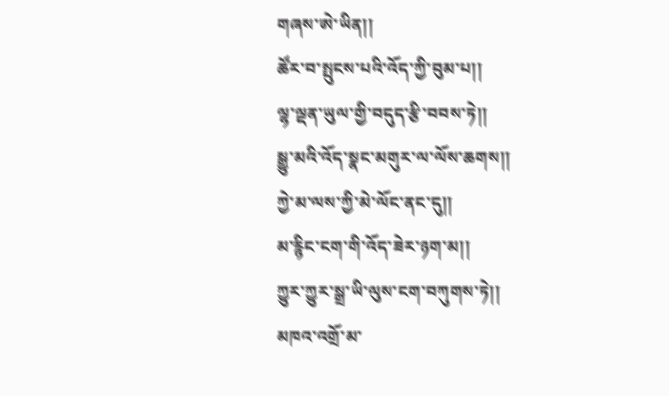གཞས་ཨེ་ཡིན།།
ཚོར་བ་སྤུངས་པའི་འོད་ཀྱི་བུམ་པ།།
ལྷ་ལྡན་ཡུལ་གྱི་བདུད་རྩི་བབས་ཏེ།།
སྒྱུ་མའི་འོད་སྣང་མགུར་ལ་ལོས་ཆགས།།
ཀྱེ་མ་ལས་ཀྱི་མེ་ལོང་ནང་དུ།།
མ་རྙིང་ངག་གི་འོད་ཟེར་ཉག་མ།།
ཀྱུར་ཀྱུར་སྒྲ་ཡི་ལུས་ངག་བཀུགས་ཏེ།།
མཁའ་འགྲོ་མ་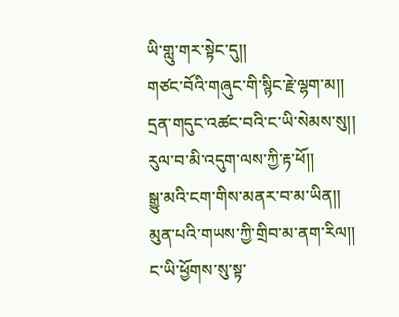ཡི་གླུ་གར་སྟེང་དུ།།
གཙང་བོའི་གཞུང་གི་སྙིང་རྗེ་ལྷག་མ།།
དྲན་གདུང་འཚང་བའི་ང་ཡི་སེམས་སུ།།
རུལ་བ་མི་འདུག་ལས་ཀྱི་རྟ་ཕོ།།
སྒྱུ་མའི་ངག་གིས་མནར་བ་མ་ཡིན།།
མུན་པའི་གཡས་ཀྱི་གྲིབ་མ་ནག་རིལ།།
ང་ཡི་ཕྱོགས་སུ་སྟ་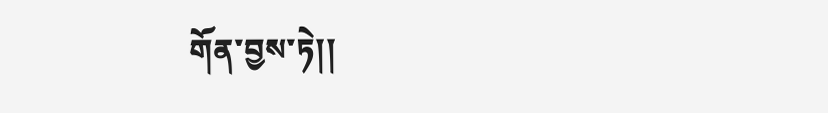གོན་བྱས་ཏེ།།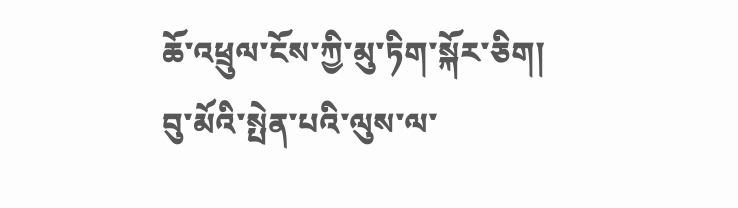ཆོ་འཕྲུལ་ངོས་ཀྱི་མུ་ཏིག་སྐོར་ཅིག།
བུ་མོའི་སྤེན་པའི་ལུས་ལ་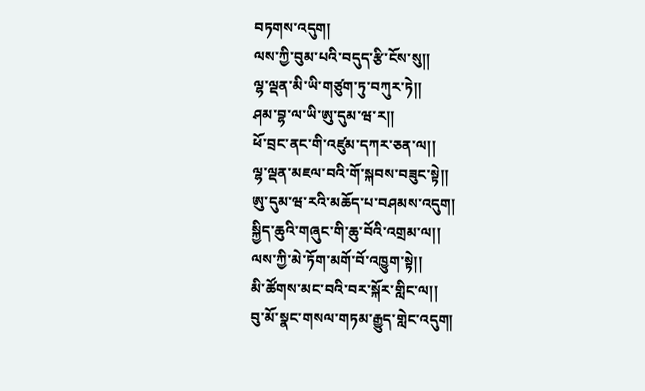བཏགས་འདུག།
ལས་ཀྱི་བུམ་པའི་བདུད་རྩི་ངོས་སུ།།
ལྷ་ལྡན་མི་ཡི་གཙུག་ཏུ་བཀུར་ཏེ།།
ཤམ་བྷ་ལ་ཡི་ཨུ་དུམ་ཝ་ར།།
ཕོ་བྲང་ནང་གི་འཛུམ་དཀར་ཅན་ལ།།
ལྷ་ལྡན་མཇལ་བའི་གོ་སྐབས་བཟུང་སྟེ།།
ཨུ་དུམ་ཝ་རའི་མཆོད་པ་བཤམས་འདུག།
སྐྱིད་ཆུའི་གཞུང་གི་ཆུ་བོའི་འགྲམ་ལ།།
ལས་ཀྱི་མེ་ཏོག་མགོ་བོ་འཁྱུག་སྟེ།།
མི་ཚོགས་མང་བའི་བར་སྐོར་གླིང་ལ།།
བུ་མོ་སྣང་གསལ་གཏམ་རྒྱུད་གླེང་འདུག།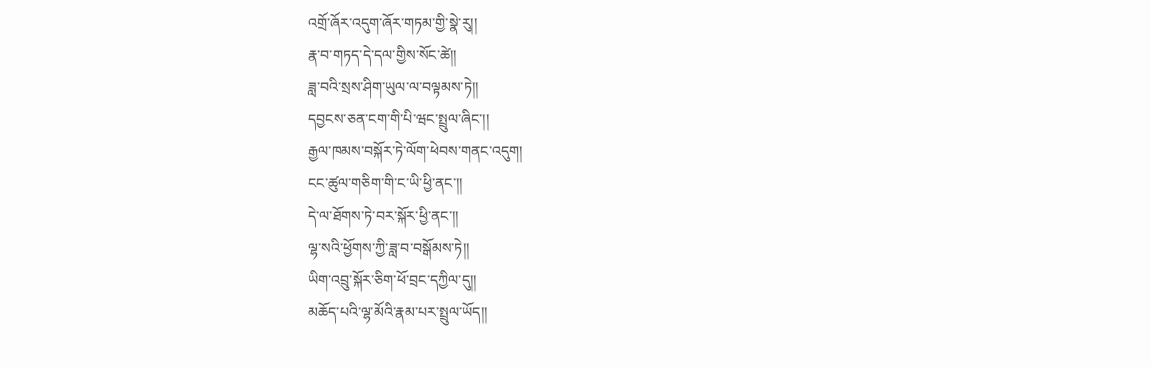འགྲོ་ཞོར་འདུག་ཞོར་གཏམ་གྱི་སྣེ་རུ།།
རྣ་བ་གཏད་དེ་དལ་གྱིས་སོང་ཚེ།།
ཟླ་བའི་སྲས་ཤིག་ཡུལ་ལ་བལྟམས་ཏེ།།
དབྱངས་ཅན་ངག་གི་པི་ཝང་སྤྲུལ་ཞིང་།།
རྒྱལ་ཁམས་བསྐོར་ཏེ་ལོག་ཕེབས་གནང་འདུག།
ངང་ཚུལ་གཅིག་གི་ང་ཡི་ཕྱི་ནང་།།
དེ་ལ་ཐོགས་ཏེ་བར་སྐོར་ཕྱི་ནང་།།
ལྷ་སའི་ཕྱོགས་ཀྱི་ཟླ་བ་བསྒོམས་ཏེ།།
ཡིག་འབྲུ་སྐོར་ཅིག་ཕོ་བྲང་དཀྱིལ་དུ།།
མཆོད་པའི་ལྷ་མོའི་རྣམ་པར་སྤྲུལ་ཡོད།།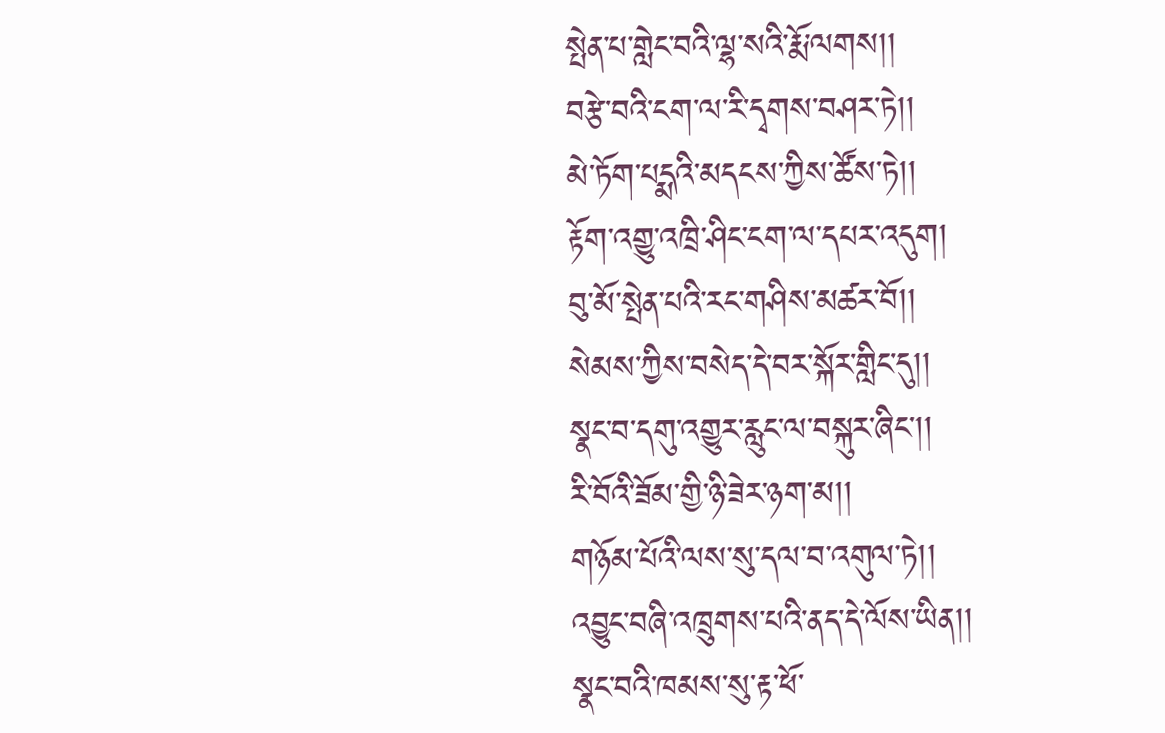སྤེན་པ་གླེང་བའི་ལྷ་སའི་རྨོ་ལགས།།
བརྩེ་བའི་ངག་ལ་རི་དྭགས་བཤར་ཏེ།།
མེ་ཏོག་པདྨའི་མདངས་ཀྱིས་ཚོས་ཏེ།།
རྟོག་འགྱུ་འཁྲི་ཤིང་ངག་ལ་དཔར་འདུག།
བུ་མོ་སྤེན་པའི་རང་གཤིས་མཚར་བོ།།
སེམས་ཀྱིས་བསེད་དེ་བར་སྐོར་གླིང་དུ།།
སྣང་བ་དགུ་འགྱུར་རླུང་ལ་བསྐུར་ཞིང་།།
རི་བོའི་ཟོམ་གྱི་ཉི་ཟེར་ཉག་མ།།
གཉོམ་པོའི་ལས་སུ་དལ་བ་འགུལ་ཏེ།།
འབྱུང་བཞི་འཁྲུགས་པའི་ནད་དེ་ལོས་ཡིན།།
སྣང་བའི་ཁམས་སུ་རྟ་ཕོ་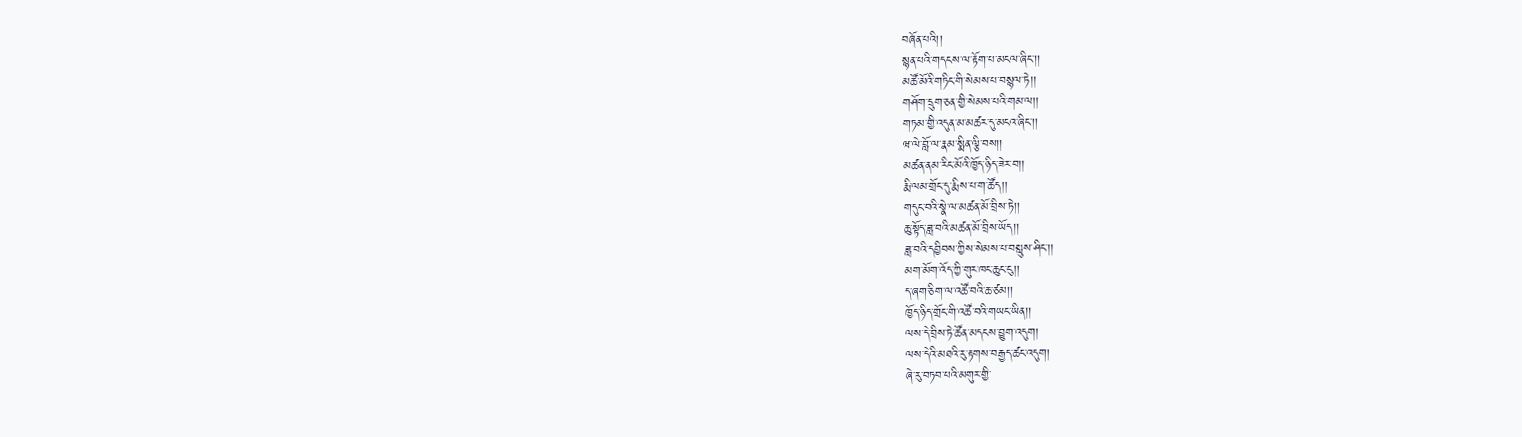བཞོན་པའི།།
སྙན་པའི་གདངས་ལ་རྟོག་པ་མངལ་ཞིང་།།
མཚོ་མོའི་གཏིང་གི་སེམས་པ་བསྙལ་ཏེ།།
གཤོག་དྲུག་ཅན་གྱི་སེམས་པའི་གམ་ལ།།
གཏམ་གྱི་འདུན་མ་མཚར་དུ་མངའ་ཞིང་།།
ཝ་ལེ་བློ་ལ་རྣམ་སྨིན་ལྕི་བས།།
མཚན་ནམ་རིང་མོའི་ཁྱོད་ཉིད་ཟེར་བ།།
རྨི་ལམ་གྲོང་དུ་རྨིས་པ་ག་ཚོད།།
གདུང་བའི་སྣེ་ལ་མཚན་མོ་བྲིས་ཏེ།།
ཆུ་སྟོད་ཟླ་བའི་མཚན་མོ་བྲིས་ཡོད།།
ཟླ་བའི་དབྱིབས་ཀྱིས་སེམས་པ་བསླུས་ཤིང་།།
མག་མོག་འོད་ཀྱི་གུར་ཁང་ཆུང་ངུ།།
ད་ཞག་ཅིག་ལ་འཚོ་བའི་ཆ་ཙམ།།
ཁྱོད་ཉིད་གྲོང་གི་འཚོ་བའི་གཡང་ཡིན།།
ལས་དེ་བྲིས་ཏེ་ཚོན་མདངས་བྱུག་འདུག།
ལས་དེའི་མཐའི་རུ་རྟགས་བརྒྱད་ཚང་འདུག།
ཞེ་རུ་བཏབ་པའི་མགུར་གྱི་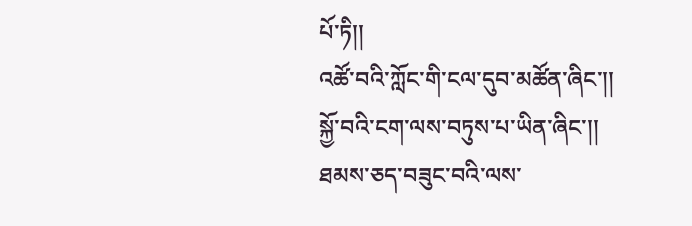པོ་ཏི།།
འཚོ་བའི་ཀློང་གི་ངལ་དུབ་མཚོན་ཞིང་།།
སྐྱོ་བའི་ངག་ལས་བཏུས་པ་ཡིན་ཞིང་།།
ཐམས་ཅད་བཟུང་བའི་ལས་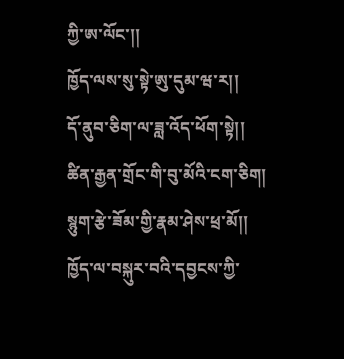ཀྱི་ཨ་ལོང་།།
ཁྱོད་ལས་སུ་སྟེ་ཨུ་དུམ་ཝ་ར།།
དོ་ནུབ་ཅིག་ལ་ཟླ་འོད་ཕོག་སྟེ།།
ཚིན་རྒྱན་གྲོང་གི་བུ་མོའི་ངག་ཅིག།
སྙུག་རྩེ་ཟོམ་གྱི་རྣམ་ཤེས་ཕྲ་མོ།།
ཁྱོད་ལ་བསྐུར་བའི་དབྱངས་ཀྱི་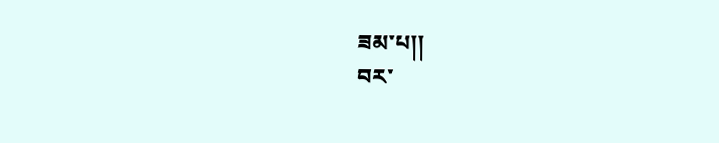ཟམ་པ།།
བར་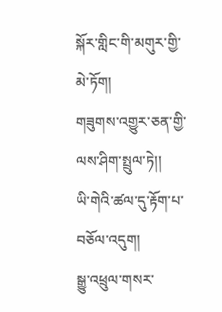སྐོར་གླིང་གི་མགུར་གྱི་མེ་ཏོག།
གཟུགས་འགྱུར་ཅན་གྱི་ལས་ཤིག་སྤྲུལ་ཏེ།།
ཡི་གེའི་ཚལ་དུ་རྟོག་པ་བཅོལ་འདུག།
སྒྱུ་འཕྲུལ་གསར་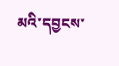མའི་དབྱངས་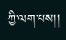ཀྱི་ལག་པས།།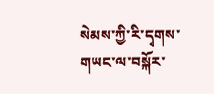སེམས་ཀྱི་རི་དྭགས་གཡང་ལ་བསྐོར་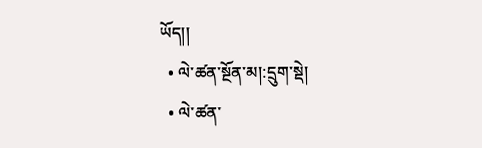ཡོད།།
  • ལེ་ཚན་སྔོན་མ།:དྲུག་སྡེ།
  • ལེ་ཚན་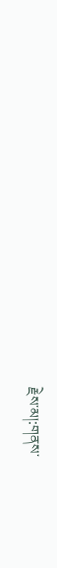རྗེས་མ།:གནས་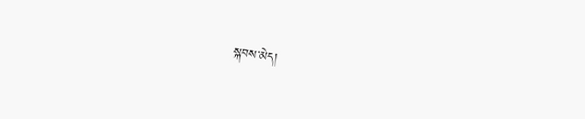སྐབས་མེད།